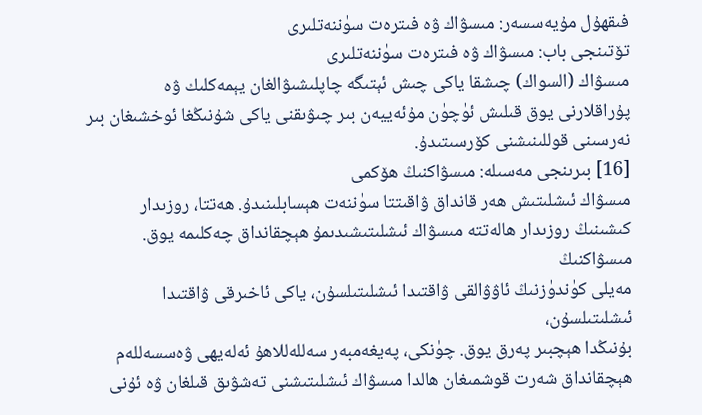فىقھۇل مۇيەسسەر: مىسۋاك ۋە فىترەت سۈننەتلىرى
تۆتىنجى باب: مىسۋاك ۋە فىترەت سۈننەتلىرى
مىسۋاك (السواك) چىشقا ياكى چىش ئېتىگە چاپلىشىۋالغان يېمەكلىك ۋە
پۇراقلارنى يوق قىلىش ئۈچۈن مۇئەييەن بىر چىۋىقنى ياكى شۇنىڭغا ئوخشىغان بىر
نەرسىنى قوللىنىشنى كۆرسىتىدۇ.
[16] بىرىنجى مەسىلە: مىسۋاكنىڭ ھۆكمى
مىسۋاك ئىشلىتىش ھەر قانداق ۋاقىتتا سۈننەت ھېسابلىنىدۇ. ھەتتا، روزىدار
كىشىنىڭ روزىدار ھالەتتە مىسۋاك ئىشلىتىشىدىمۇ ھېچقانداق چەكلىمە يوق. مىسۋاكنىڭ
مەيلى كۈندۈزنىڭ ئاۋۋالقى ۋاقتىدا ئىشلىتىلسۇن، ياكى ئاخىرقى ۋاقتىدا ئىشلىتىلسۇن،
بۇنىڭدا ھېچبىر پەرق يوق. چۈنكى، پەيغەمبەر سەللەللاھۇ ئەلەيھى ۋەسسەللەم
ھېچقانداق شەرت قوشمىغان ھالدا مىسۋاك ئىشلىتىشنى تەشۋىق قىلغان ۋە ئۇنى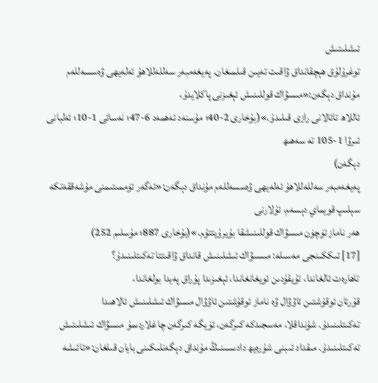ئىشلىتىش
توغرۇلۇق ھېچقانداق ۋاقىت تەيىن قىلمىغان. پەيغەمبەر سەللەللاھۇ ئەلەيھى ۋەسسەللەم
مۇنداق دېگەن:«مىسۋاك قوللىنىش ئېغىزنى پاكلايدۇ،
ئاللاھ تائالانى رازى قىلىدۇ.»(بۇخارى 2-40؛ مۇسنەد ئەھمەد 6-47؛ نەسائى 1-10؛ ئەلبانى ئىرۋا 1-105 تە سەھىھ
دېگەن)
پەيغەمبەر سەللەللاھۇ ئەلەيھى ۋەسسەللەم مۇنداق دېگەن:«ئەگەر ئۈممىتىمنى مۇشەققەتكە سېلىپ قويماي دېسەم، ئۇلارنى
ھەر ناماز ئۈچۈن مىسۋاك قوللىنىشقا بۇيرۇيتتۇم.»(بۇخارى 887؛ مۇسلىم 252)
[17] ئىككىنجى مەسىلە: مىسىۋاك ئىشلىنىش قانداق ۋاقىتتا تەكىتلىنىدۇ؟
تاھارەت ئالغاندا، ئۇيقۇدىن ئويغانغاندا، ئېغىزىدا پۇراق پەيدا بولغاندا،
قۇرئان ئوقۇشتىن ئاۋۋال ۋە ناماز ئوقۇشتىن ئاۋۋال مىسۋاك ئىشلىنىش ئالاھىدا
تەكىتلىنىدۇ. شۇنداقلا، مەسجىدكە كىرگەن، ئۆيگە كىرگەن چاغلاردىمۇ مىسۋاك ئىشلىتىش
تەكىتلىنىدۇ. مىقداد ئىبنى شۇرەيھ دادىسىنىڭ مۇنداق دېگەنلىكىنى بايان قىلغان:«ئائىشە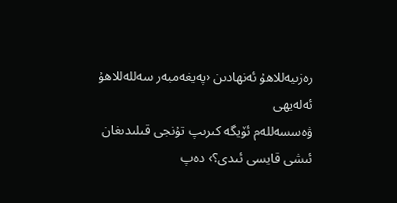رەزىيەللاھۇ ئەنھادىن ‹پەيغەمبەر سەللەللاھۇ ئەلەيھى
ۋەسسەللەم ئۆيگە كىرىپ تۇنجى قىلىدىغان ئىشى قايسى ئىدى؟› دەپ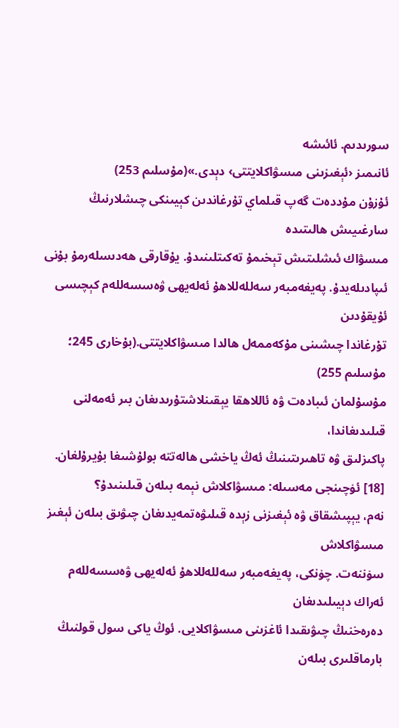سورىدىم. ئائىشە
ئانىمىز ‹ئېغىزىنى مىسۋاكلايتتى› دېدى.»(مۇسلىم 253)
ئۇزۇن مۇددەت گەپ قىلماي تۇرغاندىن كېيىنكى چىشلارنىڭ سارغىيىش ھالىتىدە
مىسۋاك ئىشلىتىش تېخىمۇ تەكىتلىنىدۇ. يۇقارقى ھەدىسلەرمۇ بۇنى ئىپادىلەيدۇ. پەيغەمبەر سەللەللاھۇ ئەلەيھى ۋەسسەللەم كېچىسى ئۇيقۇدىن
تۇرغاندا چىشىنى مۇكەممەل ھالدا مىسۋاكلايتتى.(بۇخارى 245؛ مۇسلىم 255)
مۇسۇلمان ئىبادەت ۋە ئاللاھقا يېقىنلاشتۇرىدىغان بىر ئەمەلنى قىلىدىغاندا،
پاكىزلىق ۋە تاھىرىتىنىڭ ئەڭ ياخشى ھالەتتە بولۇشىغا بۇيرۇلغان.
[18] ئۈچىنجى مەسىلە: مىسۋاكلاش نېمە بىلەن قىلىنىدۇ؟
نەم، يېپىشقاق ۋە ئېغىزنى زېدە قىلىۋەتمەيدىغان چىۋىق بىلەن ئېغىز مىسۋاكلاش
سۈننەت. چۈنكى، پەيغەمبەر سەللەللاھۇ ئەلەيھى ۋەسسەللەم ئەراك دېيىلىدىغان
دەرەخنىڭ چىۋىقىدا ئاغزىنى مىسۋاكلايى. ئوڭ ياكى سول قولنىڭ بارماقلىرى بىلەن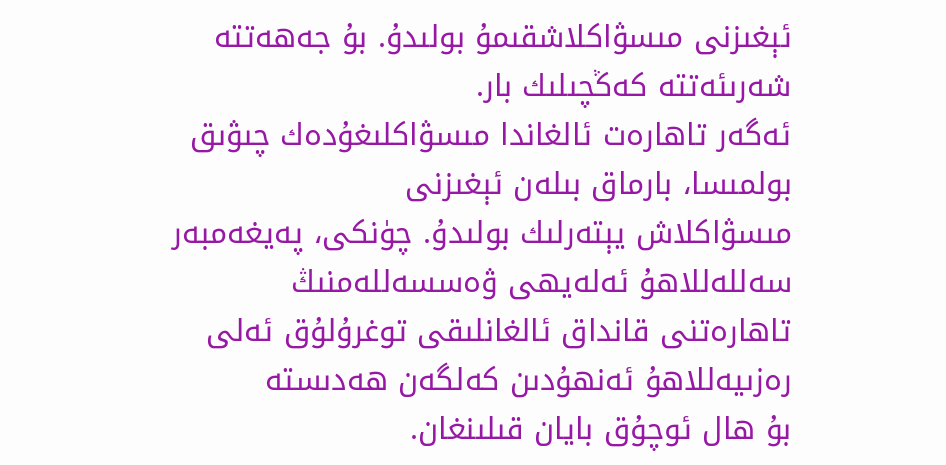ئېغىزنى مىسۋاكلاشقىمۇ بولىدۇ. بۇ جەھەتتە شەرىئەتتە كەڭچىلىك بار.
ئەگەر تاھارەت ئالغاندا مىسۋاكلىغۇدەك چىۋىق بولمىسا، بارماق بىلەن ئېغىزنى
مىسۋاكلاش يېتەرلىك بولىدۇ. چۈنكى، پەيغەمبەر سەللەللاھۇ ئەلەيھى ۋەسسەللەمنىڭ
تاھارەتنى قانداق ئالغانلىقى توغرۇلۇق ئەلى رەزىيەللاھۇ ئەنھۇدىن كەلگەن ھەدىستە
بۇ ھال ئوچۇق بايان قىلىنغان.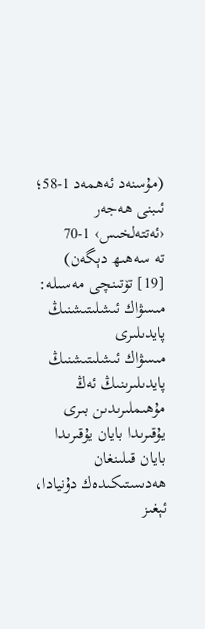(مۇسنەد ئەھمەد 1-58؛ ئىبنى ھەجەر ‹ئەتتەلخىس› 1-70
تە سەھىھ دېگەن)
[19] تۆتىنچى مەسىلە: مىسۋاك ئىشلىتىشنىڭ پايدىلىرى
مىسۋاك ئىشلىتىشنىڭ پايدىلىرىنىڭ ئەڭ مۇھىملىرىدىن بىرى يۇقىرىدا بايان يۇقىرىدا
بايان قىلىنغان ھەدىستىكىدەك دۇنيادا، ئېغىز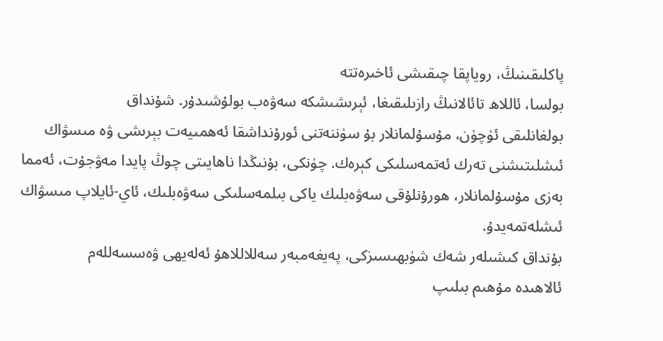پاكلىقىنىڭ، روياپقا چىقىشى ئاخىرەتتە
بولسا، ئاللاھ تائالانىڭ رازىلىقىغا، ئېرىشىشكە سەۋەب بولۇشىدۇر. شۇنداق
بولغانلىقى ئۈچۈن، مۇسۇلمانلار بۇ سۈننەتنى ئورۇنداشقا ئەھمىيەت بېرىشى ۋە مىسۋاك
ئىشلىتىشنى تەرك ئەتمەسلىكى كېرەك. چۈنكى، بۇنىڭدا ناھايىتى چوڭ پايدا مەۋجۇت، ئەمما
بەزى مۇسۇلمانلار، ھورۇنلۇقى سەۋەبلىك ياكى بىلمەسلىكى سەۋەبلىك، ئاي-ئايلاپ مىسۋاك
ئىشلەتمەيدۇ.
بۇنداق كىشىلەر شەك شۈبھىسىزكى، پەيغەمبەر سەللاللاھۇ ئەلەيھى ۋەسسەللەم
ئالاھىدە مۇھىم بىلىپ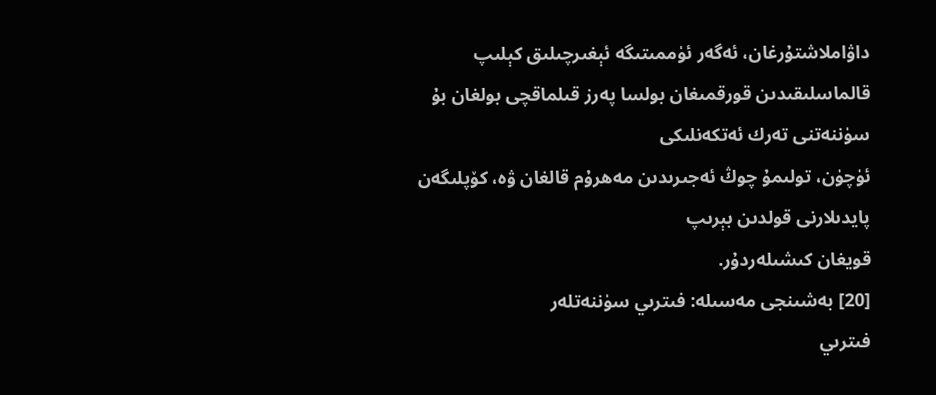داۋاملاشتۇرغان، ئەگەر ئۈممىتىگە ئېغىرچىلىق كېلىپ
قالماسلىقىدىن قورقمىغان بولسا پەرز قىلماقچى بولغان بۇ سۈننەتنى تەرك ئەتكەنلىكى
ئۈچۈن، تولىمۇ چوڭ ئەجىرىدىن مەھرۇم قالغان ۋە، كۆپلىگەن پايدىلارنى قولدىن بېرىپ
قويغان كىشىلەردۇر.
[20] بەشىنجى مەسىلە: فىترىي سۈننەتلەر
فىترىي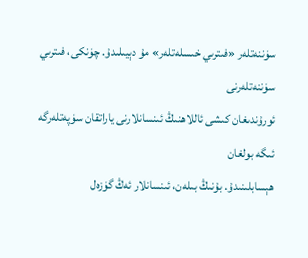سۈننەتلەر «فىترىي خىسلەتلەر» مۇ دېيىلىدۇ. چۈنكى، فىترىي سۈننەتلەرنى
ئورۇندىغان كىشى ئاللاھنىڭ ئىنسانلارنى ياراتقان سۈپەتلەرگە ئىگە بولغان
ھېسابلىنىدۇ. بۇنىڭ بىلەن، ئىنسانلار ئەڭ گۈزەل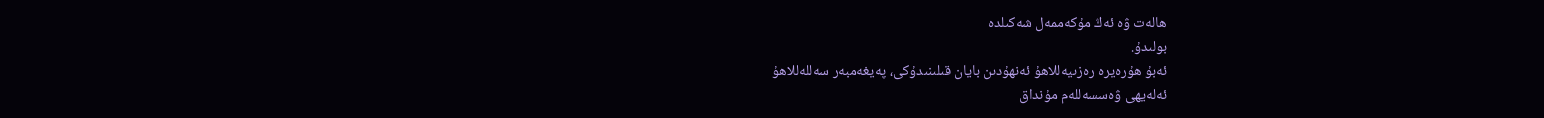ھالەت ۋە ئەڭ مۇكەممەل شەكىلدە
بولىدۇ.
ئەبۇ ھۇرەيرە رەزىيەللاھۇ ئەنھۇدىن بايان قىلىنىدۇكى، پەيغەمبەر سەللەللاھۇ
ئەلەيھى ۋەسسەللەم مۇنداق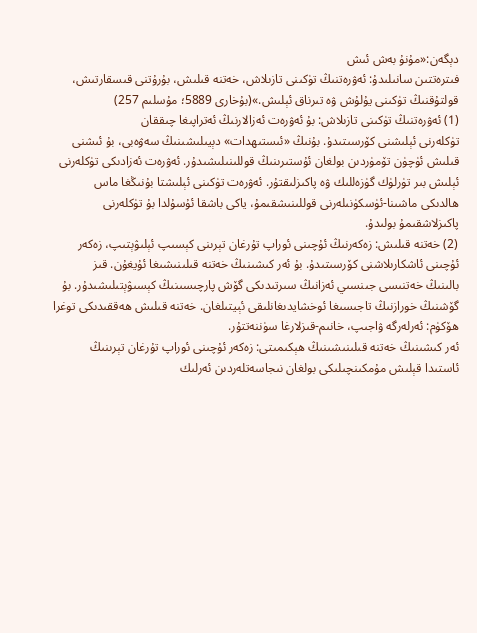دېگەن:«مۇنۇ بەش ئىش
فىترەتتىن سانىلىدۇ: ئەۋرەتنىڭ تۈكىنى تازىلاش، خەتنە قىلىش، بۇرۇتنى قىسقارتىش،
قولتۇقنىڭ تۈكىنى يۇلۇش ۋە تىرناق ئېلىش.»(بۇخارى 5889؛ مۇسلىم 257)
(1) ئەۋرەتنىڭ تۈكىنى تازىلاش: بۇ ئەۋرەت ئەزالارنىڭ ئەتراپىغا چىققان
تۈكلەرنى ئېلىشنى كۆرسىتىدۇ. بۇنىڭ «ئىستىھدات» دېيىلىشىنىڭ سەۋەبى، بۇ ئىشنى
قىلىش ئۈچۈن تۆمۈردىن بولغان ئۇستىرىنىڭ قوللىنىلىشىدۇر. ئەۋرەت ئەزادىكى تۈكلەرنى
ئېلىش بىر تۈرلۈك گۈزەللىك ۋە پاكىزلىقتۇر. ئەۋرەت تۈكىنى ئېلىشتا بۇنىڭغا ماس
ھالدىكى ماشىنا-ئۈسكۈنىلەرنى قوللىنىشقىمۇ، ياكى باشقا ئۇسۇلدا بۇ تۈكلەرنى
پاكىزلاشقىمۇ بولىدۇ.
(2) خەتنە قىلىش: زەكەرنىڭ ئۇچىنى ئوراپ تۇرغان تېرىنى كېسىپ ئېلىۋېتىپ، زەكەر
ئۇچىنى ئاشكارىلاشنى كۆرسىتىدۇ. بۇ ئەر كىشىنىڭ خەتنە قىلىنىشىغا ئۇيغۇن. قىز
بالىنىڭ خەتنىسى جىنسىي ئەزانىڭ سىرتىدىكى گۆش پارچىسىنىڭ كېسىۋېتىلىشىدۇر. بۇ
گۆشنىڭ خورازنىڭ تاجىسىغا ئوخشايدىغانلىقى ئېيتىلغان. خەتنە قىلىش ھەققىدىكى توغرا
ھۆكۈم: ئەرلەرگە ۋاجىپ، خانىم-قىزلارغا سۈننەتتۇر.
ئەر كىشىنىڭ خەتنە قىلىنىشىنىڭ ھېكىمىتى: زەكەر ئۇچىنى ئوراپ تۇرغان تېرىنىڭ
ئاستىدا قېلىش مۇمكىنچىلىكى بولغان نىجاسەتلەردىن ئەرلىك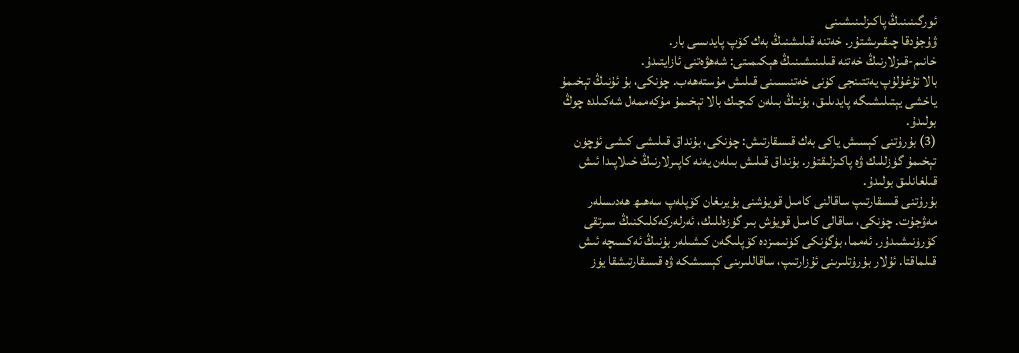ئورگىنىنىڭ پاكىزلىنىشىنى
ۋۇجۇدقا چىقىرىشتۇر. خەتنە قىلىشنىڭ بەك كۆپ پايدىسى بار.
خانىم-قىزلارنىڭ خەتنە قىلىنىشىنىڭ ھېكىمىتى: شەھۋەتنى ئازايتىدۇ.
بالا تۇغۇلۇپ يەتتىنجى كۈنى خەتنىسىنى قىلىش مۇستەھەب. چۈنكى، بۇ ئۇنىڭ تېخىمۇ
ياخشى يېتىلىشىگە پايدىلىق، بۇنىڭ بىلەن كىچىك بالا تېخىمۇ مۇكەممەل شەكىلدە چوڭ
بولىدۇ.
(3) بۇرۇتنى كېسىش ياكى بەك قىسقارتىش: چۈنكى، بۇنداق قىلىشى كىشى ئۈچۈن
تېخىمۇ گۈزللىك ۋە پاكىزلىقتۇر. بۇنداق قىلىش بىلەن يەنە كاپىرلارنىڭ خىلاپىدا ئىش
قىلغانلىق بولىدۇ.
بۇرۇتنى قىسقارتىپ ساقالنى كامىل قويۇشنى بۇيرىغان كۆپلەپ سەھىھ ھەدىسلەر
مەۋجۇت. چۈنكى، ساقالى كامىل قويۇش بىر گۈزەللىك، ئەرلەركەكلىكنىڭ سىرتقى
كۆرۈنىشىدۇر. ئەمما، بۈگۈنكى كۈنىمىزدە كۆپلىگەن كىشىلەر بۇنىڭ ئەكسىچە ئىش
قىلماقتا. ئۇلار بۇرۇتلىرىنى ئۇزارتىپ، ساقاللىرىنى كېسىشكە ۋە قىسقارتىشقا يۈز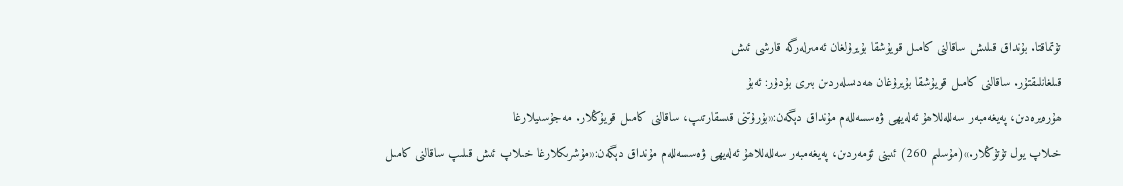تۇتماقتا. بۇنداق قىلىش ساقالنى كامىل قويۇشقا بۇيرۇلغان ئەمىرلەرگە قارشى ئىش
قىلغانلىقتۇر. ساقالنى كامىل قويۇشقا بۇيرۇغان ھەدىسلەردىن بىرى بۇدۇر: ئەبۇ
ھۇرەيرەدىن، پەيغەمبەر سەللەللاھۇ ئەلەيھى ۋەسسەللەم مۇنداق دېگەن:«بۇرۇتنى قىسقارتىپ، ساقالنى كامىل قويۇڭلار. مەجۇسىيلارغا
خىلاپ يول تۇتۇڭلار.»(مۇسلىم 260) ئىبنى ئۆمەردىن، پەيغەمبەر سەللەللاھۇ ئەلەيھى ۋەسسەللەم مۇنداق دېگەن:«مۇشرىكلارغا خىلاپ ئىش قىلىپ ساقالنى كامىل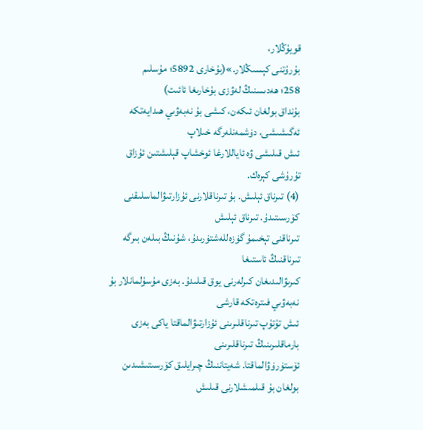قويۇڭلار،
بۇرۇتنى كېسىڭلار.»(بۇخارى 5892؛ مۇسلىم
258؛ ھەدىسنىڭ لەۋزى بۇخارىغا ئائىت)
بۇنداق بولغان ئىكەن، كىشى بۇ نەبەۋىي ھىدايەتكە ئەگىشىشى، دۈشمەنلەرگە خىلاپ
ئىش قىلىشى ۋە ئاياللارغا ئوخشاپ قېلىشتىن ئۇزاق تۇرۇشى كېرەك.
(4) تىرناق ئېلىش. بۇ تىرناقلارنى ئۇزارتىۋالماسلىقنى كۆرسىتىدۇ. تىرناق ئېلىش
تىرناقنى تېخىمۇ گۈزەللەشتۈرىدۇ، شۇنىڭ بىلەن بىرگە تىرناقنىڭ ئاستىغا
كىرىۋالىدىغان كىرلەرنى يوق قىلىدۇ. بەزى مۇسۇلمانلار بۇ نەبەۋىي فىترەتكە قارشى
ئىش تۇتۇپ تىرناقلىرىنى ئۇزارتىۋالماقتا ياكى بەزى بارماقلىرىنىڭ تىرناقلىرىنى
ئۆستۈرۈۋالماقتا. شەيتاننىڭ چىرايلىق كۆرسىتىشىدىن بولغان بۇ قىلمىشلارنى قىلىش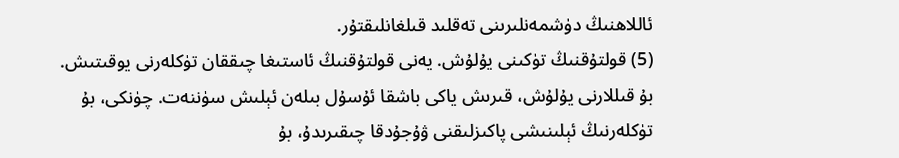ئاللاھنىڭ دۈشمەنلىرىنى تەقلىد قىلغانلىقتۇر.
(5) قولتۇقنىڭ تۈكىنى يۇلۇش. يەنى قولتۇقنىڭ ئاستىغا چىققان تۈكلەرنى يوقىتىش.
بۇ قىللارنى يۇلۇش، قىرىش ياكى باشقا ئۇسۇل بىلەن ئېلىش سۈننەت. چۈنكى، بۇ
تۈكلەرنىڭ ئېلىنىشى پاكىزلىقنى ۋۇجۇدقا چىقىرىدۇ، بۇ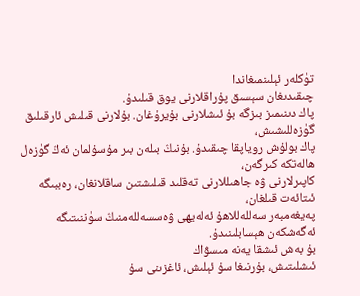تۈكلەر ئېلىنمىغاندا
چىقىدىغان سېسىق پۇراقلارنى يوق قىلىدۇ.
پاك دىنىمىز بىزگە بۇ ئىشلارنى بۇيرۇغان. بۇلارنى قىلىش ئارقىلىق گۈزەللىشىش،
پاك بولۇش روياپقا چىقىدۇ. بۇنىڭ بىلەن بىر مۇسۇلمان ئەڭ گۈزەل ھالەتكە كىرگەن،
كاپىرلارنى ۋە جاھىللارنى تەقلىد قىلىشتىن ساقلانغان، رەببىگە ئىتائەت قىلغان،
پەيغەمبەر سەللەللاھۇ ئەلەيھى ۋەسسەللەمنىڭ سۈننىتىگە ئەگەشكەن ھېسابلىنىدۇ.
بۇ بەش ئىشقا يەنە مىسۋاك
ئىشلىتىش، بۇرنىغا سۇ ئېلىش، ئاغزىنى سۇ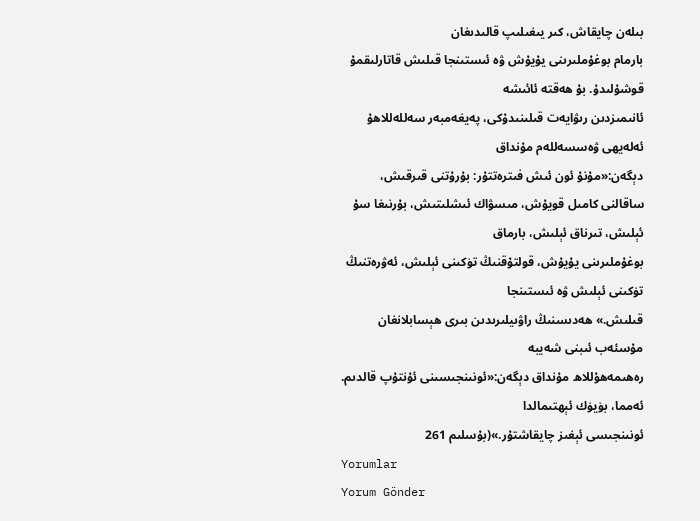بىلەن چايقاش، كىر يىغىلىپ قالىدىغان
بارمام بوغۇملىرىنى يۇيۇش ۋە ئىستىنجا قىلىش قاتارلىقمۇ قوشۇلىدۇ. بۇ ھەقتە ئائىشە
ئانىمىزدىن رىۋايەت قىلىنىدۇكى، پەيغەمبەر سەللەللاھۇ ئەلەيھى ۋەسسەللەم مۇنداق
دېگەن:«مۇنۇ ئون ئىش فىترەتتۇر: بۇرۇتنى قىرقىش،
ساقالنى كامىل قويۇش، مىسۋاك ئىشلىتىش، بۇرنىغا سۇ ئېلىش، تىرناق ئېلىش، بارماق
بوغۇملىرىنى يۇيۇش، قولتۇقنىڭ تۈكىنى ئېلىش، ئەۋرەتنىڭ تۈكىنى ئېلىش ۋە ئىستىنجا
قىلىش.» ھەدىسنىڭ راۋىيلىرىدىن بىرى ھېسابلانغان مۇسئەب ئىبنى شەيبە
رەھىمەھۇللاھ مۇنداق دېگەن:«ئونىنجىسىنى ئۇنتۇپ قالدىم. ئەمما، بۈيۈك ئېھتىمالدا
ئونىنجىسى ئېغىز چايقاشتۇر.»(بۇسلىم 261
Yorumlar
Yorum Gönder